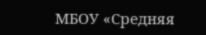МБОУ «Средняя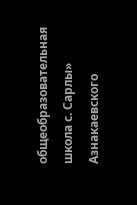общеобразовательная школа с. Сарлы» Азнакаевского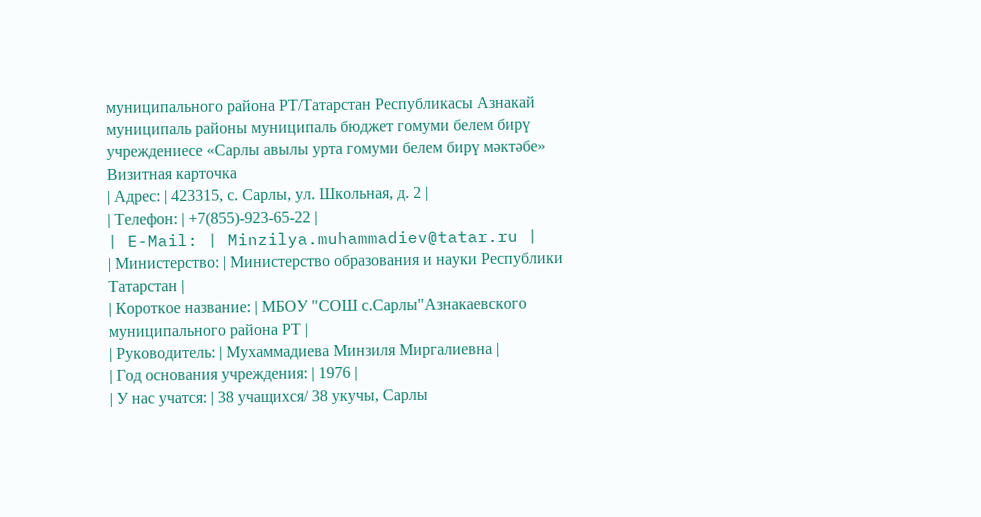муниципального района РТ/Татарстан Республикасы Азнакай муниципаль районы муниципаль бюджет гомуми белем бирү учреждениесе «Сарлы авылы урта гомуми белем бирү мәктәбе»
Визитная карточка
| Адрес: | 423315, с. Сарлы, ул. Школьная, д. 2 |
| Телефон: | +7(855)-923-65-22 |
| E-Mail: | Minzilya.muhammadiev@tatar.ru |
| Министерство: | Министерство образования и науки Республики Татарстан |
| Короткое название: | МБОУ "СОШ с.Сарлы"Азнакаевского муниципального района РТ |
| Руководитель: | Мухаммадиева Минзиля Миргалиевна |
| Год основания учреждения: | 1976 |
| У нас учатся: | 38 учащихся/ 38 укучы, Сарлы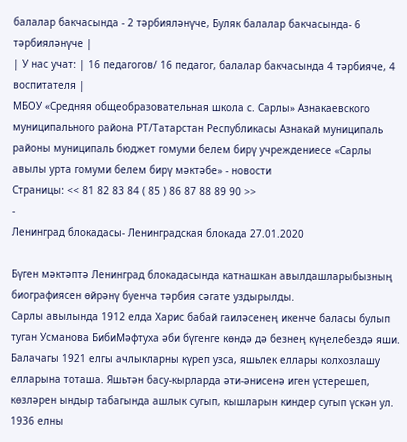балалар бакчасында - 2 тәрбияләнүче, Буляк балалар бакчасында- 6 тәрбияләнүче |
| У нас учат: | 16 педагогов/ 16 педагог, балалар бакчасында 4 тәрбияче, 4 воспитателя |
МБОУ «Средняя общеобразовательная школа с. Сарлы» Азнакаевского муниципального района РТ/Татарстан Республикасы Азнакай муниципаль районы муниципаль бюджет гомуми белем бирү учреждениесе «Сарлы авылы урта гомуми белем бирү мәктәбе» - новости
Страницы: << 81 82 83 84 ( 85 ) 86 87 88 89 90 >>
-
Ленинград блокадасы- Ленинградская блокада 27.01.2020

Бүген мәктәптә Ленинград блокадасында катнашкан авылдашларыбызның биографиясен өйрәнү буенча тәрбия сәгате уздырылды.
Сарлы авылында 1912 елда Харис бабай гаиләсенең икенче баласы булып туган Усманова БибиМәфтуха әби бүгенге көндә дә безнең күңелебездә яши. Балачагы 1921 елгы ачлыкларны күреп узса, яшьлек еллары колхозлашу елларына тоташа. Яшьтән басу-кырларда әти-әнисенә иген үстерешеп, көзләрен ындыр табагында ашлык сугып, кышларын киндер сугып үскән ул.
1936 елны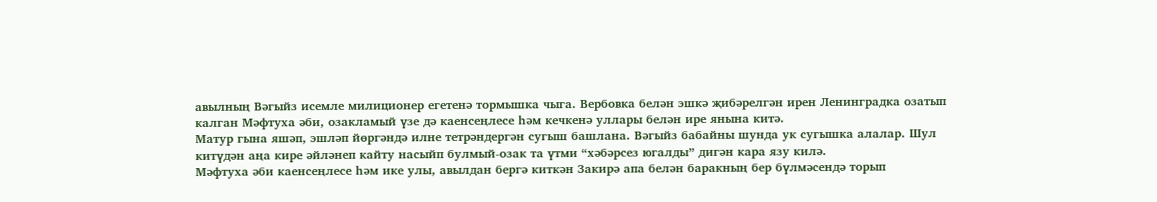авылның Вәгыйз исемле милиционер егетенә тормышка чыга. Вербовка белән эшкә җибәрелгән ирен Ленинградка озатып калган Мәфтуха әби, озакламый үзе дә каенсеңлесе һәм кечкенә уллары белән ире янына китә.
Матур гына яшәп, эшләп йөргәндә илне тетрәндергән сугыш башлана. Вәгыйз бабайны шунда ук сугышка алалар. Шул китүдән аңа кире әйләнеп кайту насыйп булмый-озак та үтми “хәбәрсез югалды” дигән кара язу килә.
Мәфтуха әби каенсеңлесе һәм ике улы, авылдан бергә киткән Закирә апа белән баракның бер бүлмәсендә торып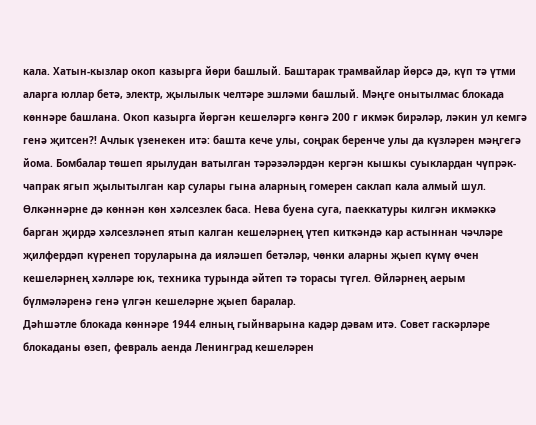кала. Хатын-кызлар окоп казырга йөри башлый. Баштарак трамвайлар йөрсә дә, күп тә үтми аларга юллар бетә, электр, җылылык челтәре эшләми башлый. Мәңге онытылмас блокада көннәре башлана. Окоп казырга йөргән кешеләргә көнгә 200 г икмәк бирәләр, ләкин ул кемгә генә җитсен?! Ачлык үзенекен итә: башта кече улы, соңрак беренче улы да күзләрен мәңгегә йома. Бомбалар төшеп ярылудан ватылган тәрәзәләрдән кергән кышкы суыклардан чүпрәк-чапрак ягып җылытылган кар сулары гына аларның гомерен саклап кала алмый шул. Өлкәннәрне дә көннән көн хәлсезлек баса. Нева буена суга, паеккатуры килгән икмәккә барган җирдә хәлсезләнеп ятып калган кешеләрнең үтеп киткәндә кар астыннан чәчләре җилфердәп күренеп торуларына да ияләшеп бетәләр, чөнки аларны җыеп күмү өчен кешеләрнең хәлләре юк, техника турында әйтеп тә торасы түгел. Өйләрнең аерым бүлмәләренә генә үлгән кешеләрне җыеп баралар.
Дәһшәтле блокада көннәре 1944 елның гыйнварына кадәр дәвам итә. Совет гаскәрләре блокаданы өзеп, февраль аенда Ленинград кешеләрен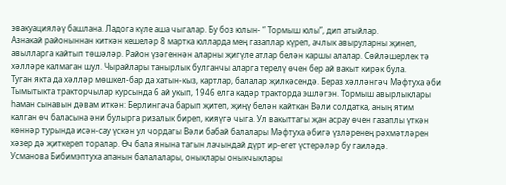эвакуацияләү башлана. Ладога күле аша чыгалар. Бу боз юлын- “ Тормыш юлы”, дип атыйлар.
Азнакай районыннан киткән кешеләр 8 мартка юлларда мең газаплар күреп, ачлык авыруларны җинеп, авылларга кайтып төшәләр. Район үзәгеннән аларны җигүле атлар белән каршы алалар. Сөйләшерлек тә хәлләре калмаган шул. Чырайлары танырлык булганчы аларга терелү өчен бер ай вакыт кирәк була.
Туган якта да хәлләр мөшкел-бар да хатын-кыз, картлар, балалар җилкәсендә. Бераз хәлләнгәч Мәфтуха әби Тымытыкта тракторчылар курсында 6 ай укып, 1946 елга кадәр тракторда эшләгэн. Тормыш авырлыклары һаман сынавын дәвам иткән: Берлингача барып җитеп, җиңү белән кайткан Вәли солдатка, аның ятим калган өч баласына әни булырга ризалык биреп, кияүгә чыга. Ул вакыттагы җан асрау өчен газаплы үткән көннәр турында исән-сау үскән ул чордагы Вәли бабай балалары Мәфтуха әбигә үзләренең рәхмәтләрен хәзер дә җиткереп торалар. Өч бала янына тагын лачындай дүрт ир-егет үстерәләр бу гаиләдә.
Усманова Бибимэптуха апанын балалалары, оныклары оныкчыклары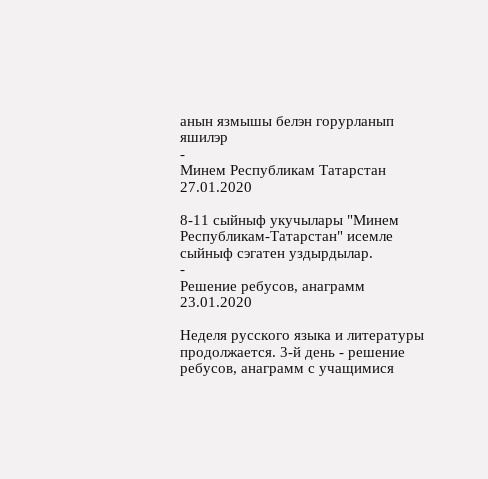анын язмышы белэн горурланып яшилэр
-
Минем Республикам Татарстан 27.01.2020

8-11 сыйныф укучылары "Минем Республикам-Татарстан" исемле сыйныф сэгатен уздырдылар.
-
Решение ребусов, анаграмм 23.01.2020

Неделя русского языка и литературы продолжается. 3-й день - решение ребусов, анаграмм с учащимися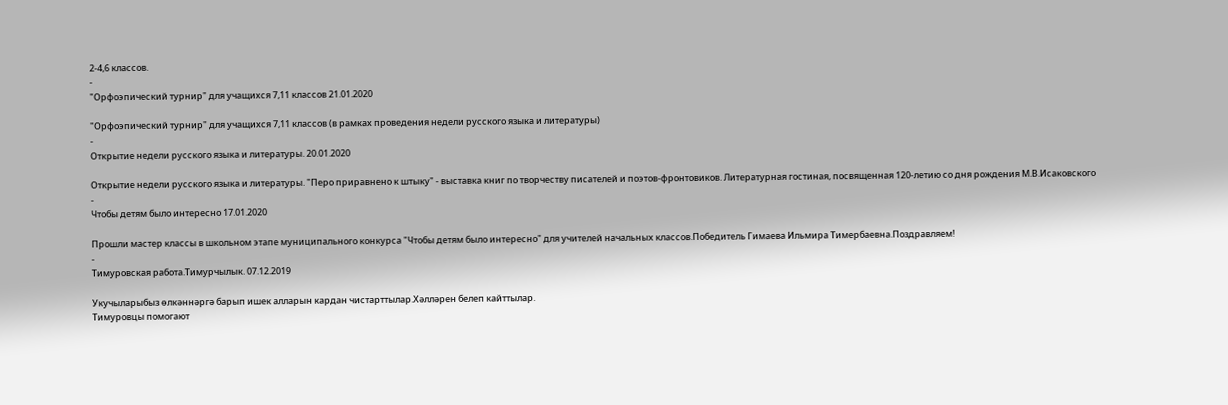2-4,6 классов.
-
"Орфоэпический турнир" для учащихся 7,11 классов 21.01.2020

"Орфоэпический турнир" для учащихся 7,11 классов (в рамках проведения недели русского языка и литературы)
-
Открытие недели русского языка и литературы. 20.01.2020

Открытие недели русского языка и литературы. "Перо приравнено к штыку" - выставка книг по творчеству писателей и поэтов-фронтовиков. Литературная гостиная, посвященная 120-летию со дня рождения М.В.Исаковского
-
Чтобы детям было интересно 17.01.2020

Прошли мастер классы в школьном этапе муниципального конкурса "Чтобы детям было интересно" для учителей начальных классов.Победитель Гимаева Ильмира Тимербаевна.Поздравляем!
-
Тимуровская работа.Тимурчылык. 07.12.2019

Укучыларыбыз өлкәннәргә барып ишек алларын кардан чистарттылар.Хәлләрен белеп кайттылар.
Тимуровцы помогают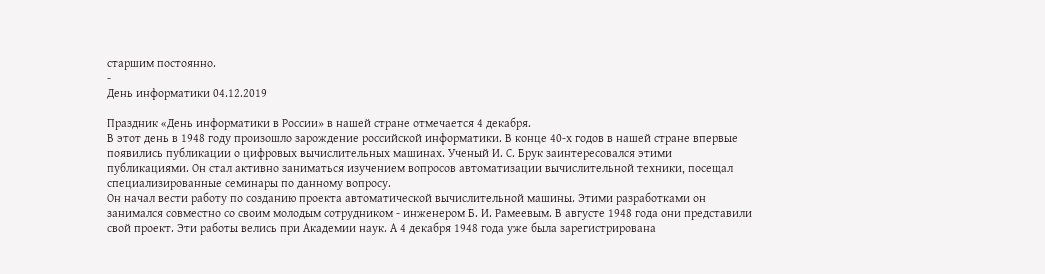старшим постоянно.
-
День информатики 04.12.2019

Праздник «День информатики в России» в нашей стране отмечается 4 декабря.
В этот день в 1948 году произошло зарождение российской информатики. В конце 40-х годов в нашей стране впервые появились публикации о цифровых вычислительных машинах. Ученый И. С. Брук заинтересовался этими публикациями. Он стал активно заниматься изучением вопросов автоматизации вычислительной техники, посещал специализированные семинары по данному вопросу.
Он начал вести работу по созданию проекта автоматической вычислительной машины. Этими разработками он занимался совместно со своим молодым сотрудником - инженером Б. И. Рамеевым. В августе 1948 года они представили свой проект. Эти работы велись при Академии наук. А 4 декабря 1948 года уже была зарегистрирована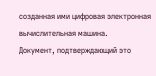созданная ими цифровая электронная вычислительная машина.
Документ, подтверждающий это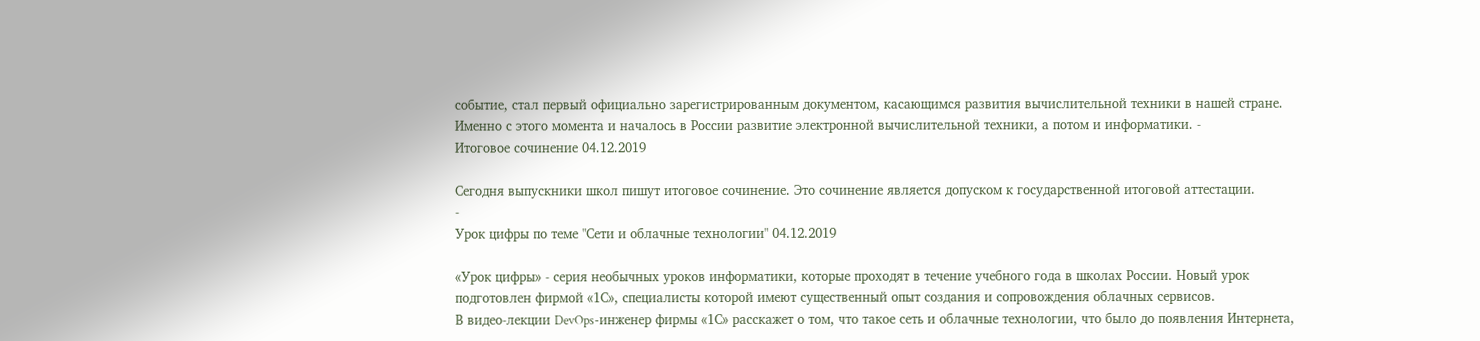событие, стал первый официально зарегистрированным документом, касающимся развития вычислительной техники в нашей стране. Именно с этого момента и началось в России развитие электронной вычислительной техники, а потом и информатики. -
Итоговое сочинение 04.12.2019

Сегодня выпускники школ пишут итоговое сочинение. Это сочинение является допуском к государственной итоговой аттестации.
-
Урок цифры по теме "Сети и облачные технологии" 04.12.2019

«Урок цифры» - серия необычных уроков информатики, которые проходят в течение учебного года в школах России. Новый урок подготовлен фирмой «1С», специалисты которой имеют существенный опыт создания и сопровождения облачных сервисов.
В видео-лекции DevOps-инженер фирмы «1С» расскажет о том, что такое сеть и облачные технологии, что было до появления Интернета,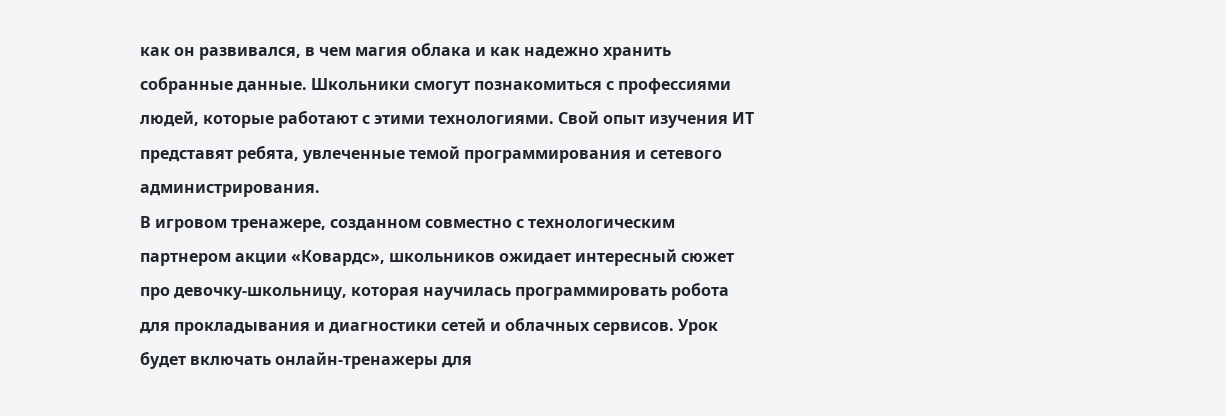как он развивался, в чем магия облака и как надежно хранить собранные данные. Школьники смогут познакомиться с профессиями людей, которые работают с этими технологиями. Свой опыт изучения ИТ представят ребята, увлеченные темой программирования и сетевого администрирования.
В игровом тренажере, созданном совместно с технологическим партнером акции «Ковардс», школьников ожидает интересный сюжет про девочку-школьницу, которая научилась программировать робота для прокладывания и диагностики сетей и облачных сервисов. Урок будет включать онлайн-тренажеры для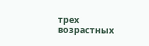трех возрастных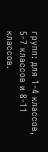групп: для 1-4 классов, 5-7 классов и 8-11 классов.